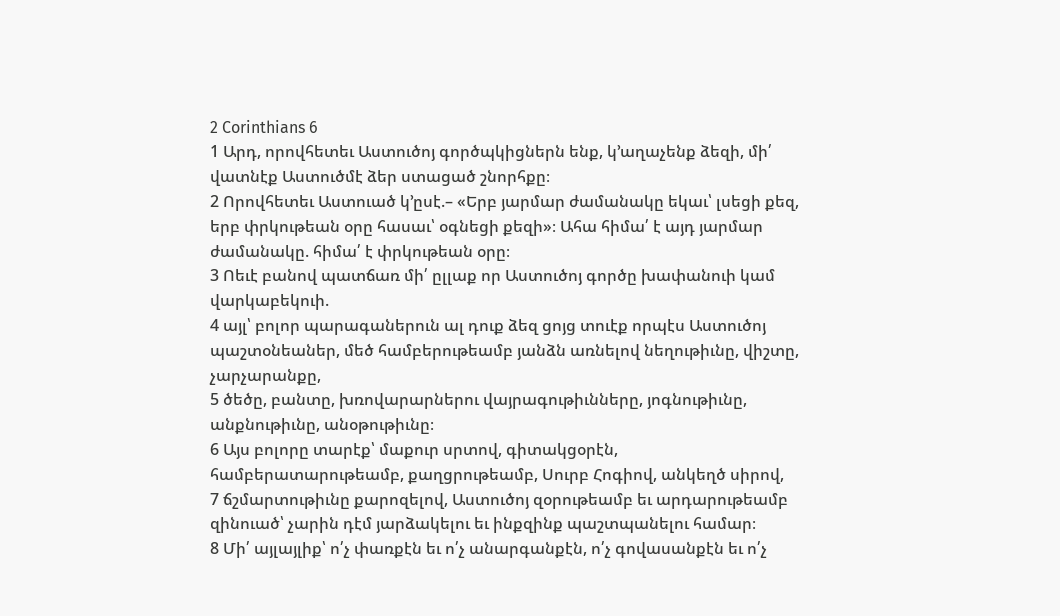2 Corinthians 6
1 Արդ, որովհետեւ Աստուծոյ գործպկիցներն ենք, կ՚աղաչենք ձեզի, մի՛ վատնէք Աստուծմէ ձեր ստացած շնորհքը։
2 Որովհետեւ Աստուած կ՚ըսէ.– «Երբ յարմար ժամանակը եկաւ՝ լսեցի քեզ, երբ փրկութեան օրը հասաւ՝ օգնեցի քեզի»։ Ահա հիմա՛ է այդ յարմար ժամանակը. հիմա՛ է փրկութեան օրը։
3 Ոեւէ բանով պատճառ մի՛ ըլլաք որ Աստուծոյ գործը խափանուի կամ վարկաբեկուի.
4 այլ՝ բոլոր պարագաներուն ալ դուք ձեզ ցոյց տուէք որպէս Աստուծոյ պաշտօնեաներ, մեծ համբերութեամբ յանձն առնելով նեղութիւնը, վիշտը, չարչարանքը,
5 ծեծը, բանտը, խռովարարներու վայրագութիւնները, յոգնութիւնը, անքնութիւնը, անօթութիւնը։
6 Այս բոլորը տարէք՝ մաքուր սրտով, գիտակցօրէն, համբերատարութեամբ, քաղցրութեամբ, Սուրբ Հոգիով, անկեղծ սիրով,
7 ճշմարտութիւնը քարոզելով, Աստուծոյ զօրութեամբ եւ արդարութեամբ զինուած՝ չարին դէմ յարձակելու եւ ինքզինք պաշտպանելու համար։
8 Մի՛ այլայլիք՝ ո՛չ փառքէն եւ ո՛չ անարգանքէն, ո՛չ գովասանքէն եւ ո՛չ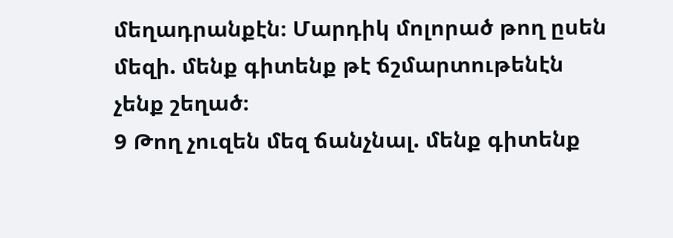մեղադրանքէն։ Մարդիկ մոլորած թող ըսեն մեզի. մենք գիտենք թէ ճշմարտութենէն չենք շեղած։
9 Թող չուզեն մեզ ճանչնալ. մենք գիտենք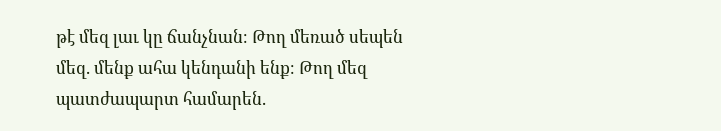թէ մեզ լաւ կը ճանչնան։ Թող մեռած սեպեն մեզ. մենք ահա կենդանի ենք։ Թող մեզ պատժապարտ համարեն.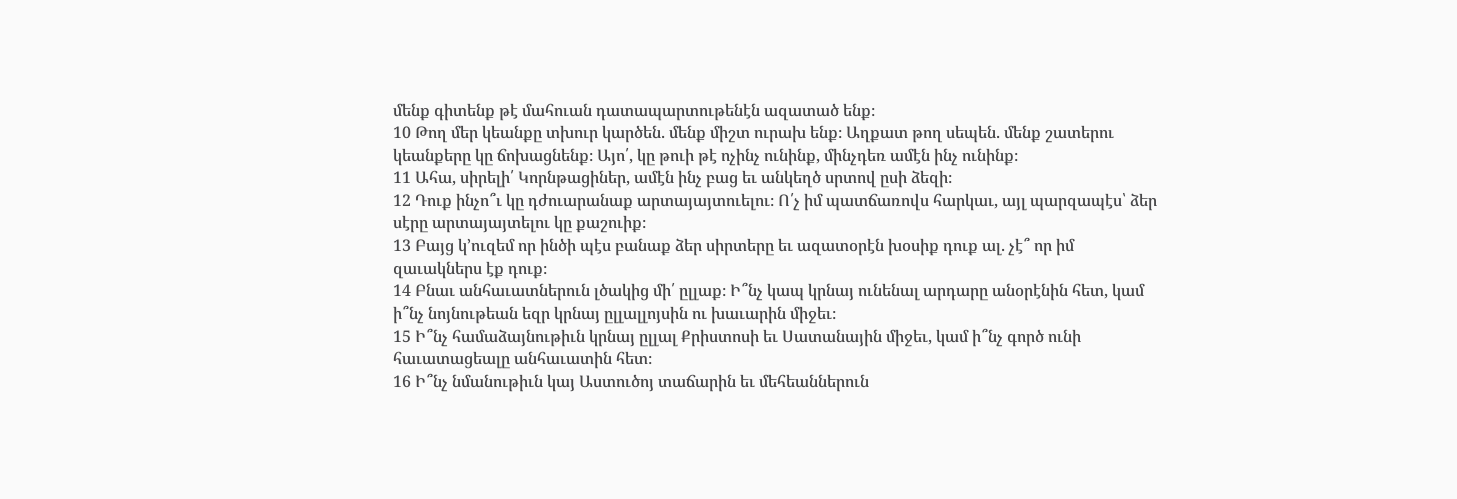մենք գիտենք թէ մահուան դատապարտութենէն ազատած ենք։
10 Թող մեր կեանքը տխուր կարծեն. մենք միշտ ուրախ ենք։ Աղքատ թող սեպեն. մենք շատերու կեանքերը կը ճոխացնենք։ Այո՛, կը թուի թէ ոչինչ ունինք, մինչդեռ ամէն ինչ ունինք։
11 Ահա, սիրելի՛ Կորնթացիներ, ամէն ինչ բաց եւ անկեղծ սրտով ըսի ձեզի։
12 Դուք ինչո՞ւ կը դժուարանաք արտայայտուելու։ Ո՛չ իմ պատճառովս հարկաւ, այլ պարզապէս՝ ձեր սէրը արտայայտելու կը քաշուիք։
13 Բայց կ՚ուզեմ որ ինծի պէս բանաք ձեր սիրտերը եւ ազատօրէն խօսիք դուք ալ. չէ՞ որ իմ զաւակներս էք դուք։
14 Բնաւ անհաւատներուն լծակից մի՛ ըլլաք։ Ի՞նչ կապ կրնայ ունենալ արդարը անօրէնին հետ, կամ ի՞նչ նոյնութեան եզր կրնայ ըլլալլոյսին ու խաւարին միջեւ։
15 Ի՞նչ համաձայնութիւն կրնայ ըլլալ Քրիստոսի եւ Սատանային միջեւ, կամ ի՞նչ գործ ունի հաւատացեալը անհաւատին հետ։
16 Ի՞նչ նմանութիւն կայ Աստուծոյ տաճարին եւ մեհեաններուն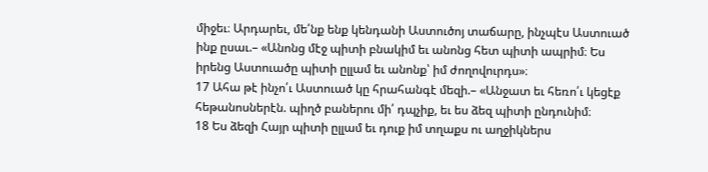միջեւ։ Արդարեւ, մե՛նք ենք կենդանի Աստուծոյ տաճարը, ինչպէս Աստուած ինք ըսաւ.– «Անոնց մէջ պիտի բնակիմ եւ անոնց հետ պիտի ապրիմ։ Ես իրենց Աստուածը պիտի ըլլամ եւ անոնք՝ իմ ժողովուրդս»։
17 Ահա թէ ինչո՛ւ Աստուած կը հրահանգէ մեզի.– «Անջատ եւ հեռո՛ւ կեցէք հեթանոսներէն. պիղծ բաներու մի՛ դպչիք, եւ ես ձեզ պիտի ընդունիմ։
18 Ես ձեզի Հայր պիտի ըլլամ եւ դուք իմ տղաքս ու աղջիկներս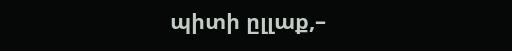պիտի ըլլաք,–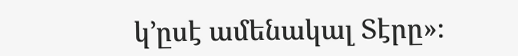կ՚ըսէ ամենակալ Տէրը»։